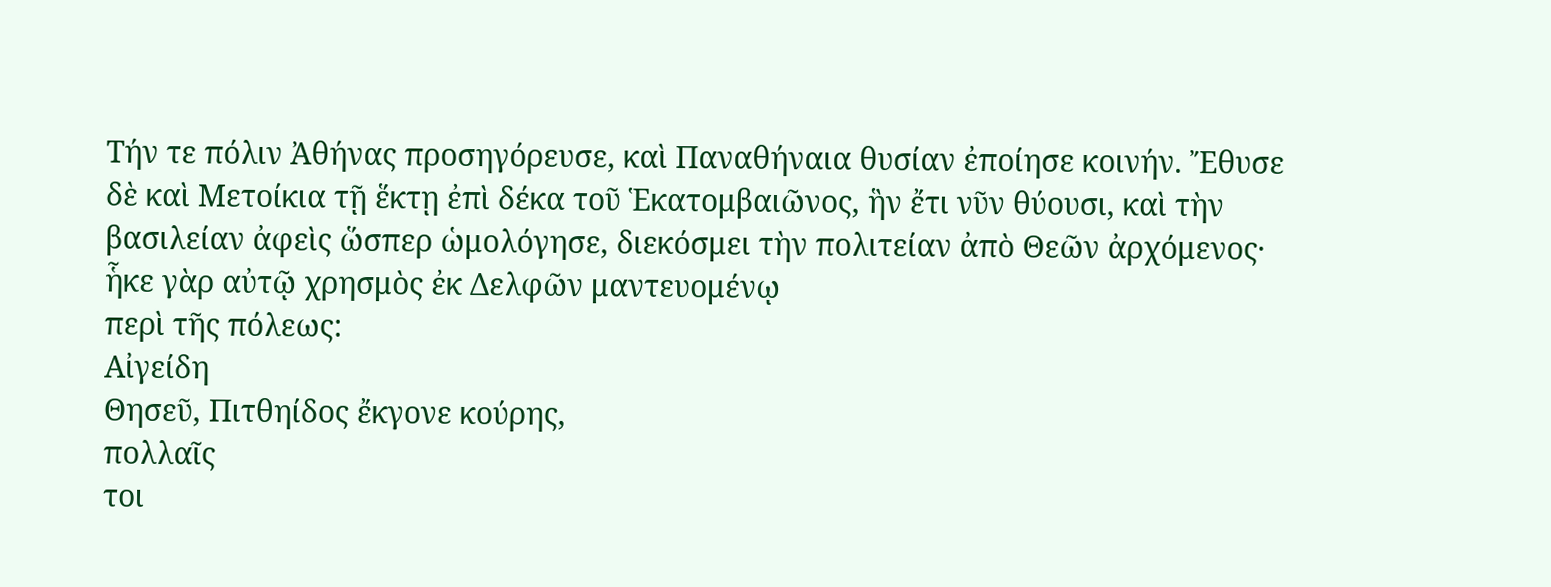Τήν τε πόλιν Ἀθήνας προσηγόρευσε, καὶ Παναθήναια θυσίαν ἐποίησε κοινήν. Ἔθυσε
δὲ καὶ Μετοίκια τῇ ἕκτῃ ἐπὶ δέκα τοῦ Ἑκατομβαιῶνος, ἣν ἔτι νῦν θύουσι, καὶ τὴν
βασιλείαν ἀφεὶς ὥσπερ ὡμολόγησε, διεκόσμει τὴν πολιτείαν ἀπὸ Θεῶν ἀρχόμενος·
ἧκε γὰρ αὐτῷ χρησμὸς ἐκ Δελφῶν μαντευομένῳ
περὶ τῆς πόλεως:
Αἰγείδη
Θησεῦ, Πιτθηίδος ἔκγονε κούρης,
πολλαῖς
τοι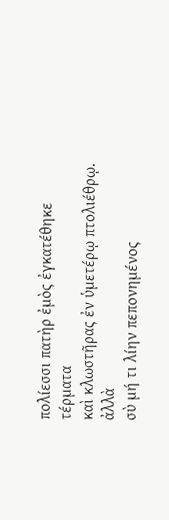πολίεσσι πατὴρ ἐμὸς ἐγκατέθηκε
τέρματα
καὶ κλωστῆρας ἐν ὑμετέρῳ πτολιέθρῳ.
ἀλλὰ
σὺ μή τι λίην πεπονημένος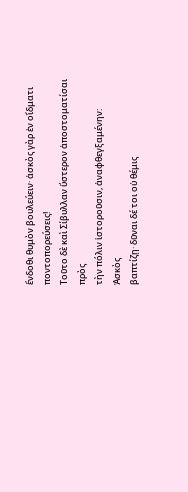ἔνδοθι θυμὸν βουλεύειν· ἀσκὸς γὰρ ἐν οἴδματι
ποντοπορεύσεις!
Τοῦτο δὲ καὶ Σίβυλλαν ὕστερον ἀποστοματίσαι πρὸς
τὴν πόλιν ἱστοροῦσιν, ἀναφθεγξαμένην:
Ἀσκὸς
βαπτίζῃ· δῦναι δέ τοι οὐ θέμις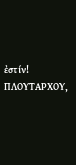ἐστίν!
ΠΛΟΥΤΑΡΧΟΥ,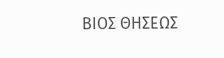ΒΙΟΣ ΘΗΣΕΩΣ